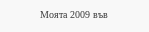Моята 2009 във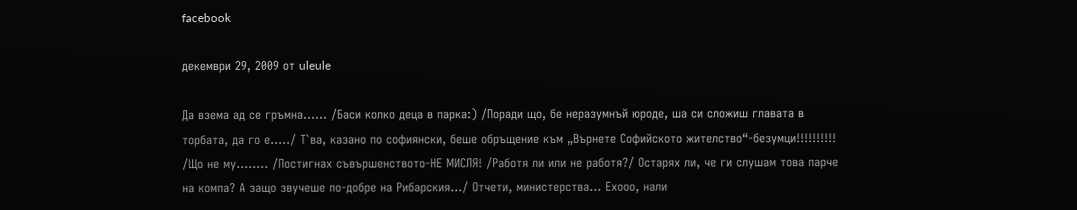facebook

декември 29, 2009 от uleule

Да взема ад се гръмна…… /Баси колко деца в парка:) /Поради що, бе неразумнъй юроде, ша си сложиш главата в торбата, да го е…../ Т`ва, казано по софиянски, беше обръщение към „Върнете Софийското жителство“-безумци!!!!!!!!!! /Що не му…….. /Постигнах съвършенството-НЕ МИСЛЯ! /Работя ли или не работя?/ Остарях ли, че ги слушам това парче на компа? А защо звучеше по-добре на Рибарския…/ Отчети, министерства… Ехооо, нали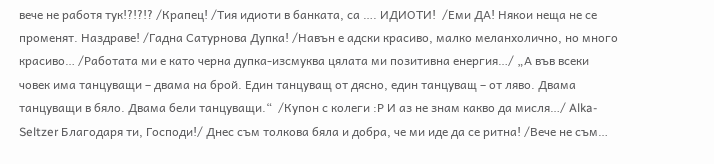вече не работя тук!?!?!? /Крапец! /Тия идиоти в банката, са …. ИДИОТИ!  /Еми ДА! Някои неща не се променят. Наздраве! /Гадна Сатурнова Дупка! /Навън е адски красиво, малко меланхолично, но много красиво… /Работата ми е като черна дупка-изсмуква цялата ми позитивна енергия…/ „А във всеки човек има танцуващи – двама на брой. Един танцуващ от дясно, един танцуващ – от ляво. Двама танцуващи в бяло. Двама бели танцуващи.“  /Купон с колеги :Р И аз не знам какво да мисля…/ Alka-Seltzer Благодаря ти, Господи!/ Днес съм толкова бяла и добра, че ми иде да се ритна! /Вече не съм…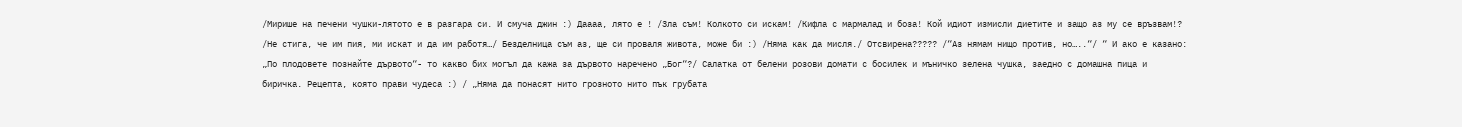/Мирише на печени чушки-лятото е в разгара си. И смуча джин :) Даааа, лято е ! /Зла съм! Колкото си искам! /Кифла с мармалад и боза! Кой идиот измисли диетите и защо аз му се връзвам!? /Не стига, че им пия, ми искат и да им работя…/ Безделница съм аз, ще си проваля живота, може би :) /Няма как да мисля./ Отсвирена????? /“Аз нямам нищо против, но…..“/ “ И ако е казано: „По плодовете познайте дървото“- то какво бих могъл да кажа за дървото наречено „Бог“?/ Салатка от белени розови домати с босилек и мъничко зелена чушка, заедно с домашна пица и биричка. Рецепта, която прави чудеса :) / „Няма да понасят нито грозното нито пък грубата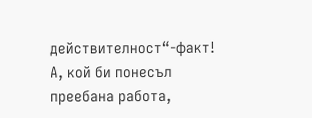действителност“-факт! А, кой би понесъл преебана работа,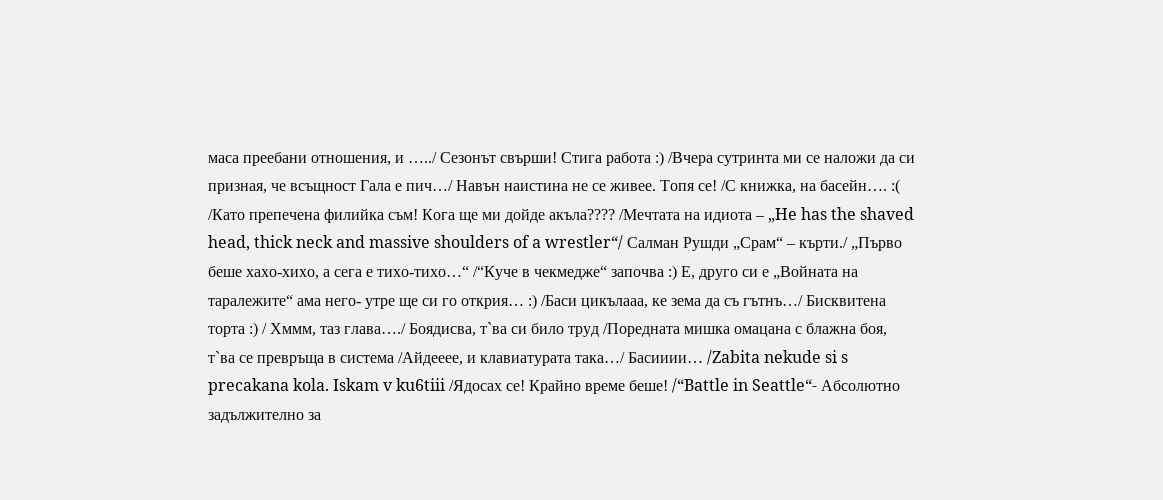маса преебани отношения, и …../ Сезонът свърши! Стига работа :) /Вчера сутринта ми се наложи да си призная, че всъщност Гала е пич…/ Навън наистина не се живее. Топя се! /С книжка, на басейн…. :( /Като препечена филийка съм! Кога ще ми дойде акъла???? /Мечтата на идиота – „He has the shaved head, thick neck and massive shoulders of a wrestler“/ Салман Рушди „Срам“ – кърти./ „Първо беше хахо-хихо, а сега е тихо-тихо…“ /“Куче в чекмедже“ започва :) Е, друго си е „Войната на таралежите“ ама него- утре ще си го открия… :) /Баси цикълааа, ке зема да съ гътнъ…/ Бисквитена торта :) / Хммм, таз глава…./ Боядисва, т`ва си било труд /Поредната мишка омацана с блажна боя, т`ва се превръща в система /Айдееее, и клавиатурата така…/ Басииии… /Zabita nekude si s precakana kola. Iskam v ku6tiii /Ядосах се! Крайно време беше! /“Battle in Seattle“- Абсолютно задължително за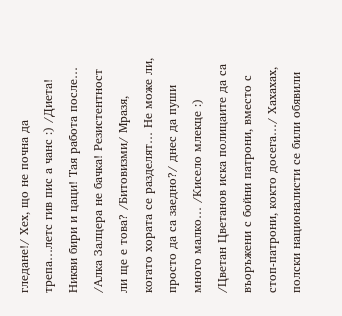гледане!/ Хех, що не почна да трепа…летс гив пис а чанс :) /Диета! Никви бири и цаци! Тая работа после… /Алка Залцера не бачка! Резистентност ли ще е това? /Битовизми/ Мразя, когато хората се разделят… Не може ли, просто да са заедно?/ днес да пуши много малко… /Кисело млекце :) /Цветан Цветанов иска полицаите да са въоръжени с бойни патрони, вместо с стоп-патрони, кокто досега…/ Хахахах, полски националисти се били обявили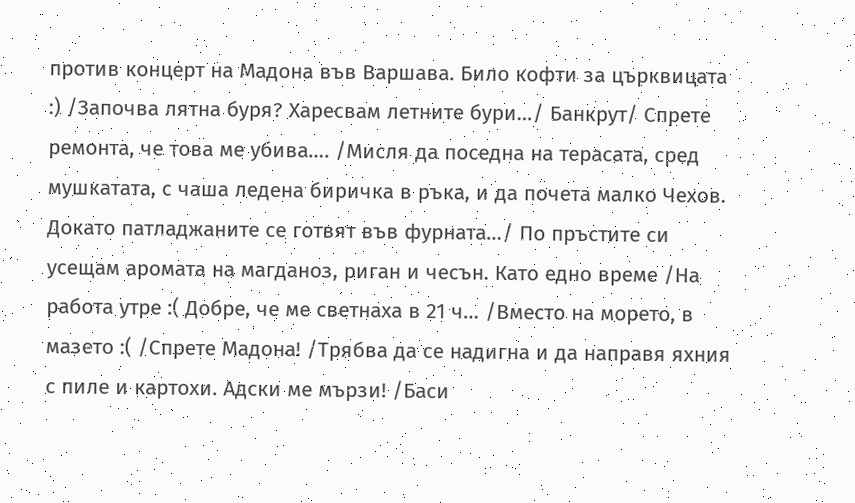против концерт на Мадона във Варшава. Било кофти за църквицата :) /Започва лятна буря? Харесвам летните бури…/ Банкрут/ Спрете ремонта, че това ме убива…. /Мисля да поседна на терасата, сред мушкатата, с чаша ледена биричка в ръка, и да почета малко Чехов. Докато патладжаните се готвят във фурната…/ По пръстите си усещам аромата на магданоз, риган и чесън. Като едно време /На работа утре :( Добре, че ме светнаха в 21 ч… /Вместо на морето, в мазето :( /Спрете Мадона! /Трябва да се надигна и да направя яхния с пиле и картохи. Адски ме мързи! /Баси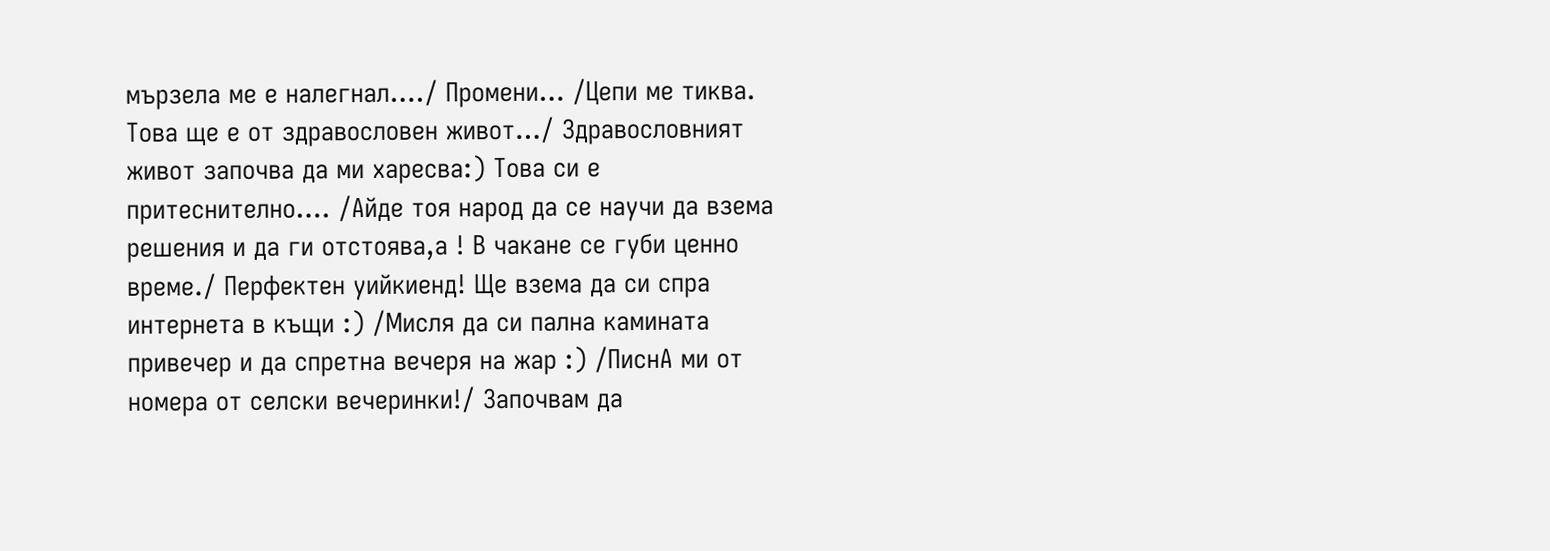мързела ме е налегнал…./ Промени… /Цепи ме тиква. Това ще е от здравословен живот…/ Здравословният живот започва да ми харесва:) Това си е притеснително…. /Айде тоя народ да се научи да взема решения и да ги отстоява,а ! В чакане се губи ценно време./ Перфектен уийкиенд! Ще взема да си спра интернета в къщи :) /Мисля да си пална камината привечер и да спретна вечеря на жар :) /ПиснА ми от номера от селски вечеринки!/ Започвам да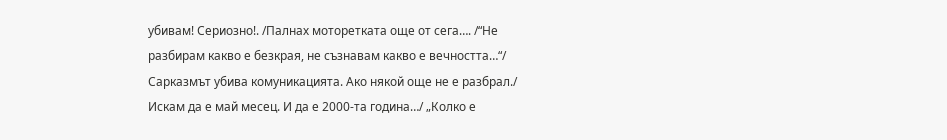убивам! Сериозно!. /Палнах моторетката още от сега…. /“Не разбирам какво е безкрая, не съзнавам какво е вечността…“/ Сарказмът убива комуникацията. Ако някой още не е разбрал./ Искам да е май месец. И да е 2000-та година…/ „Колко е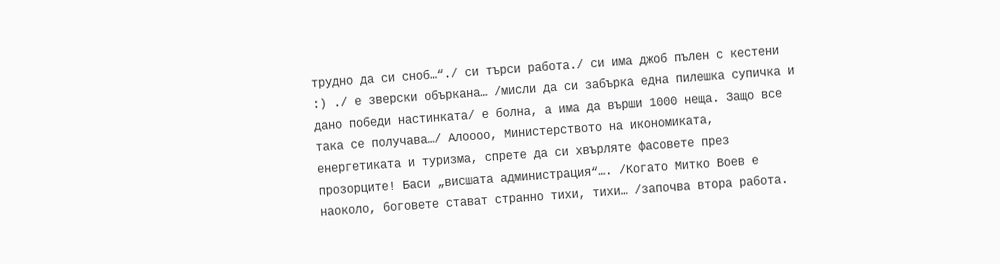трудно да си сноб…“./ си търси работа./ си има джоб пълен с кестени :) ./ е зверски объркана… /мисли да си забърка една пилешка супичка и дано победи настинката/ е болна, а има да върши 1000 неща. Защо все така се получава…/ Алоооо, Министерството на икономиката, енергетиката и туризма, спрете да си хвърляте фасовете през прозорците! Баси „висшата администрация“…. /Когато Митко Воев е наоколо, боговете стават странно тихи, тихи… /започва втора работа.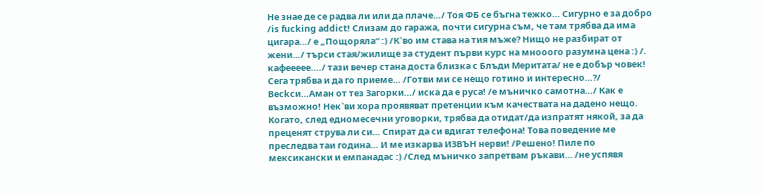Не знае де се радва ли или да плаче…/ Тоя ФБ се бъгна тежко… Сигурно е за добро /is fucking addict! Слизам до гаража, почти сигурна съм, че там трябва да има цигара…/ е „Пощоряла“ :) /К`во им става на тия мъже? Нищо не разбират от жени…/ търси стая/жилище за студент първи курс на мнооого разумна цена :) /. кафеееее…./ тази вечер стана доста близка с Блъди Меритата/ не е добър човек! Сега трябва и да го приеме… /Готви ми се нещо готино и интересно…?/ Веckси…Аман от тез Загорки…/ иска да е руса! /е мъничко самотна…/ Как е възможно! Нек`ви хора проявяват претенции към качествата на дадено нещо. Когато, след едномесечни уговорки, трябва да отидат/да изпратят някой, за да преценят струва ли си… Спират да си вдигат телефона! Това поведение ме преследва таи година… И ме изкарва ИЗВЪН нерви! /Решено! Пиле по мексикански и емпанадас :) /След мъничко запретвам ръкави… /не успявя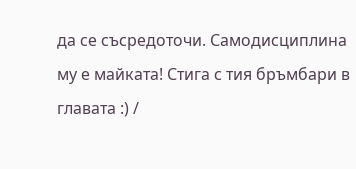да се съсредоточи. Самодисциплина му е майката! Стига с тия бръмбари в главата :) /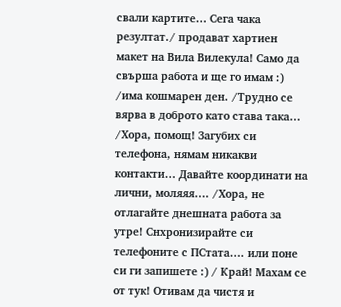свали картите… Сега чака резултат./ продават хартиен макет на Вила Вилекула! Само да свърша работа и ще го имам :) /има кошмарен ден. /Трудно се вярва в доброто като става така… /Хора, помощ! Загубих си телефона, нямам никакви контакти… Давайте координати на лични, моляяя…. /Хора, не отлагайте днешната работа за утре! Снхронизирайте си телефоните с ПСтата…. или поне си ги запишете :) / Край! Махам се от тук! Отивам да чистя и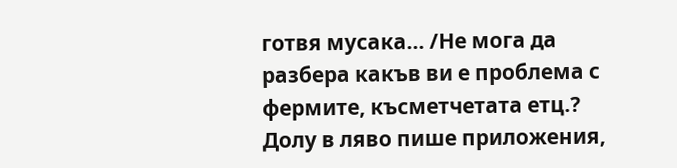готвя мусака… /Не мога да разбера какъв ви е проблема с фермите, късметчетата етц.? Долу в ляво пише приложения,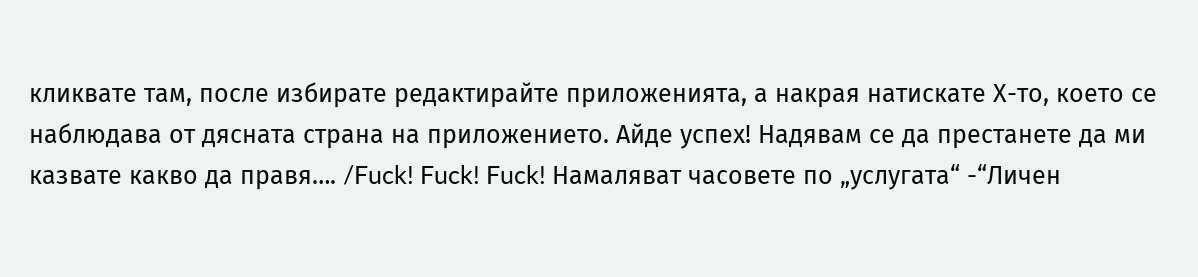кликвате там, после избирате редактирайте приложенията, а накрая натискате Х-то, което се наблюдава от дясната страна на приложението. Айде успех! Надявам се да престанете да ми казвате какво да правя…. /Fuck! Fuck! Fuck! Намаляват часовете по „услугата“ -“Личен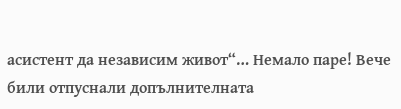асистент да независим живот“… Немало паре! Вече били отпуснали допълнителната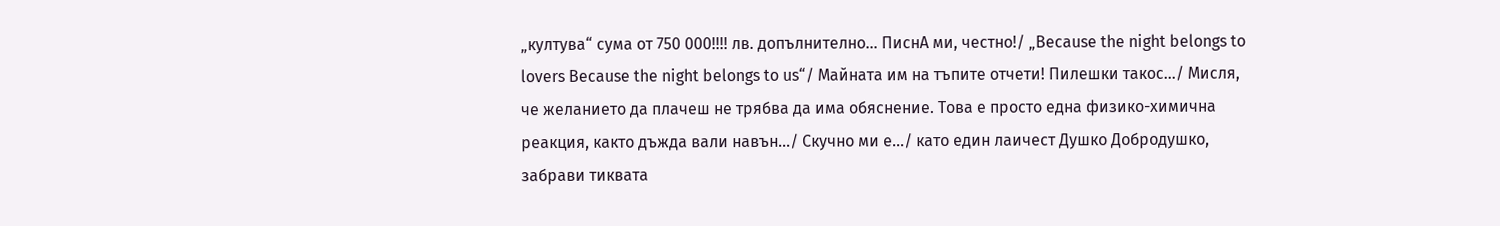„култува“ сума от 750 000!!!! лв. допълнително… ПиснА ми, честно!/ „Because the night belongs to lovers Because the night belongs to us“/ Майната им на тъпите отчети! Пилешки такос…/ Мисля, че желанието да плачеш не трябва да има обяснение. Това е просто една физико-химична реакция, както дъжда вали навън…/ Скучно ми е…/ като един лаичест Душко Добродушко, забрави тиквата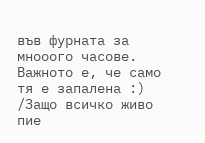във фурната за мнооого часове. Важното е, че само тя е запалена :) /Защо всичко живо пие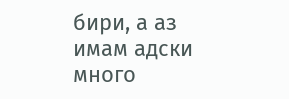бири, а аз имам адски много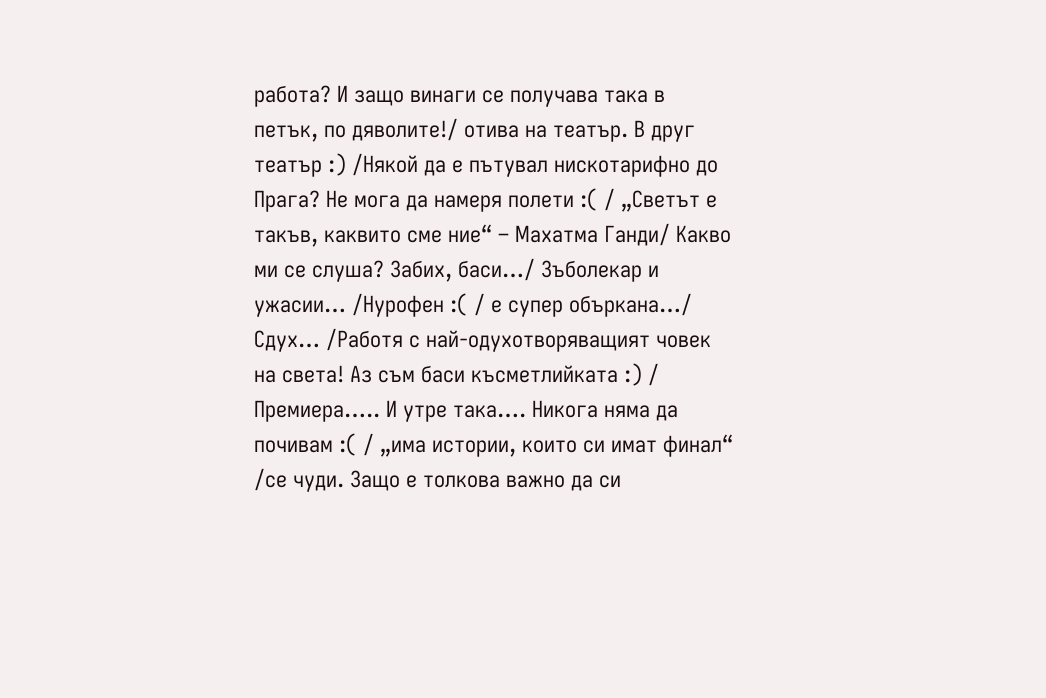работа? И защо винаги се получава така в петък, по дяволите!/ отива на театър. В друг театър :) /Някой да е пътувал нискотарифно до Прага? Не мога да намеря полети :( / „Светът е такъв, каквито сме ние“ – Махатма Ганди/ Какво ми се слуша? Забих, баси…/ Зъболекар и ужасии… /Нурофен :( / е супер объркана…/ Сдух… /Работя с най-одухотворяващият човек на света! Аз съм баси късметлийката :) / Премиера….. И утре така…. Никога няма да почивам :( / „има истории, които си имат финал“ /се чуди. Защо е толкова важно да си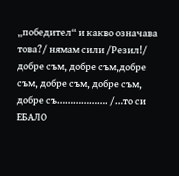„победител“ и какво означава това?/ нямам сили /Резил!/ добре съм, добре съм,добре съм, добре съм, добре съм, добре съ………………. /…то си ЕБАЛО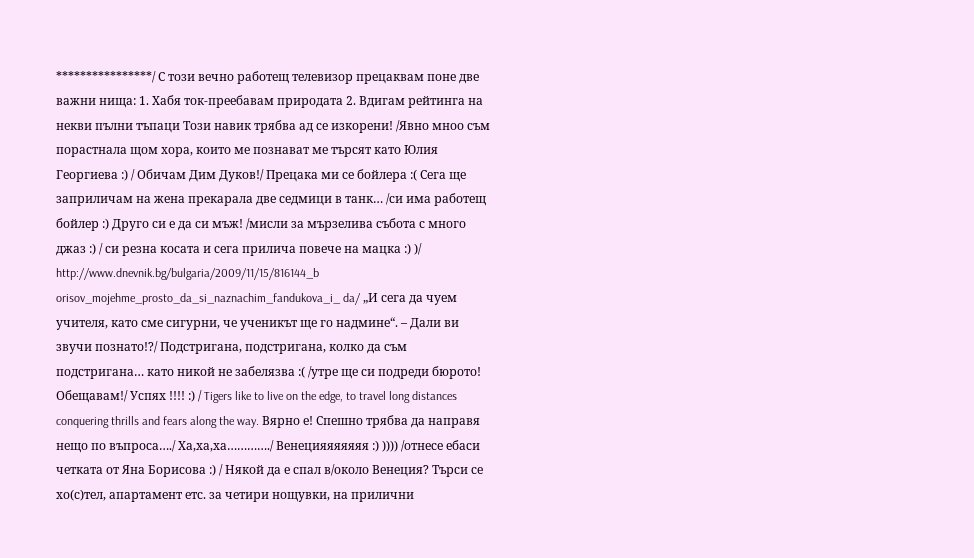****************/ С този вечно работещ телевизор прецаквам поне две важни нища: 1. Хабя ток-преебавам природата 2. Вдигам рейтинга на некви пълни тъпаци Този навик трябва ад се изкорени! /Явно мноо съм порастнала щом хора, които ме познават ме търсят като Юлия Георгиева :) / Обичам Дим Дуков!/ Прецака ми се бойлера :( Сега ще заприличам на жена прекарала две седмици в танк… /си има работещ бойлер :) Друго си е да си мъж! /мисли за мързелива събота с много джаз :) / си резна косата и сега прилича повече на мацка :) )/ http://www.dnevnik.bg/bulgaria/2009/11/15/816144_b orisov_mojehme_prosto_da_si_naznachim_fandukova_i_ da/ „И сега да чуем учителя, като сме сигурни, че ученикът ще го надмине“. – Дали ви звучи познато!?/ Подстригана, подстригана, колко да съм подстригана… като никой не забелязва :( /утре ще си подреди бюрото! Обещавам!/ Успях !!!! :) / Tigers like to live on the edge, to travel long distances conquering thrills and fears along the way. Вярно е! Спешно трябва да направя нещо по въпроса…./ Ха,ха,ха…………./ Венецияяяяяяя :) )))) /отнесе ебаси четката от Яна Борисова :) / Някой да е спал в/около Венеция? Търси се хо(с)тел, апартамент етс. за четири нощувки, на прилични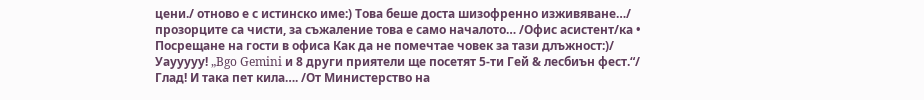цени./ отново е с истинско име:) Това беше доста шизофренно изживяване…/ прозорците са чисти, за съжаление това е само началото… /Офис асистент/ка • Посрещане на гости в офиса Как да не помечтае човек за тази длъжност:)/ Уаууууу! „Bgo Gemini и 8 други приятели ще посетят 5-ти Гей & лесбиън фест.“/ Глад! И така пет кила…. /От Министерство на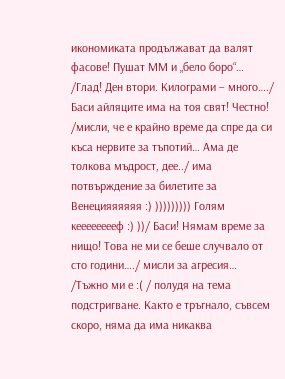икономиката продължават да валят фасове! Пушат ММ и „бело боро“… /Глад! Ден втори. Килограми – много…./ Баси айляците има на тоя свят! Честно! /мисли, че е крайно време да спре да си къса нервите за тъпотий… Ама де толкова мъдрост, дее../ има потвърждение за билетите за Венецияяяяяя :) ))))))))) Голям кееееееееф :) ))/ Баси! Нямам време за нищо! Това не ми се беше случвало от сто години…./ мисли за агресия… /Тъжно ми е :( / полудя на тема подстригване. Както е тръгнало, съвсем скоро, няма да има никаква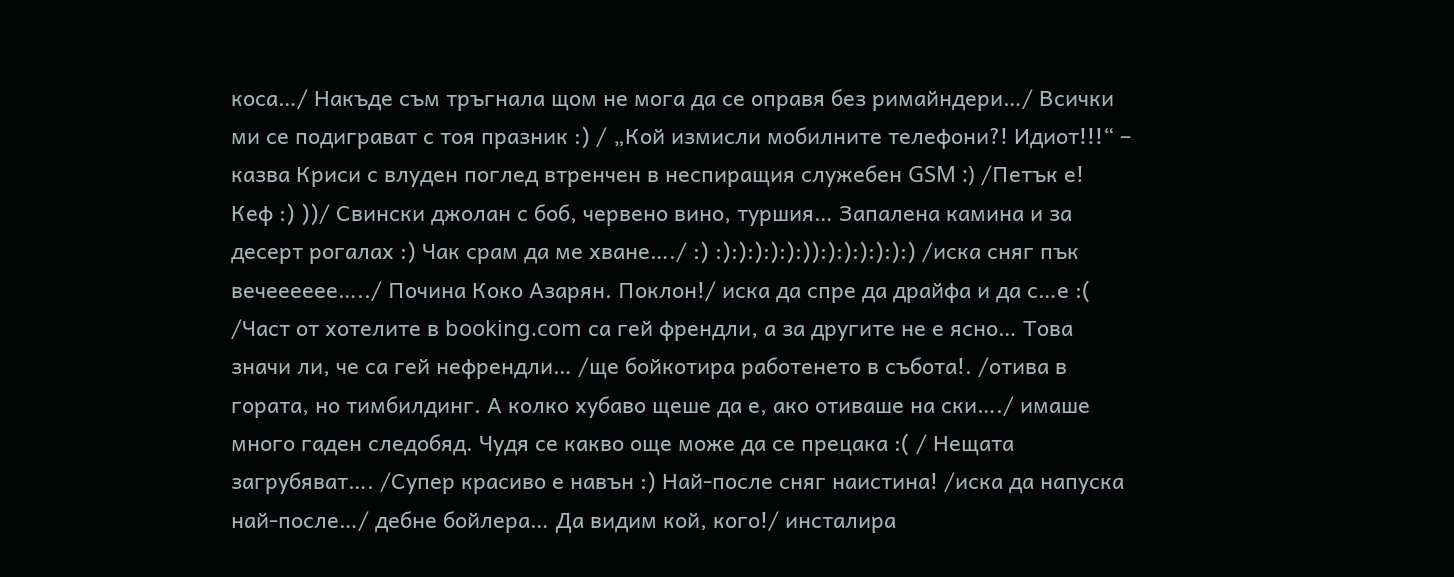коса…/ Накъде съм тръгнала щом не мога да се оправя без римайндери…/ Всички ми се подиграват с тоя празник :) / „Кой измисли мобилните телефони?! Идиот!!!“ – казва Криси с влуден поглед втренчен в неспиращия служебен GSM :) /Петък е! Кеф :) ))/ Свински джолан с боб, червено вино, туршия… Запалена камина и за десерт рогалах :) Чак срам да ме хване…./ :) :):):):):):)):):):):):):) /иска сняг пък вечееееее…../ Почина Коко Азарян. Поклон!/ иска да спре да драйфа и да с…е :( /Част от хотелите в booking.com са гей френдли, а за другите не е ясно… Това значи ли, че са гей нефрендли… /ще бойкотира работенето в събота!. /отива в гората, но тимбилдинг. А колко хубаво щеше да е, ако отиваше на ски…./ имаше много гаден следобяд. Чудя се какво още може да се прецака :( / Нещата загрубяват…. /Супер красиво е навън :) Най-после сняг наистина! /иска да напуска най-после…/ дебне бойлера… Да видим кой, кого!/ инсталира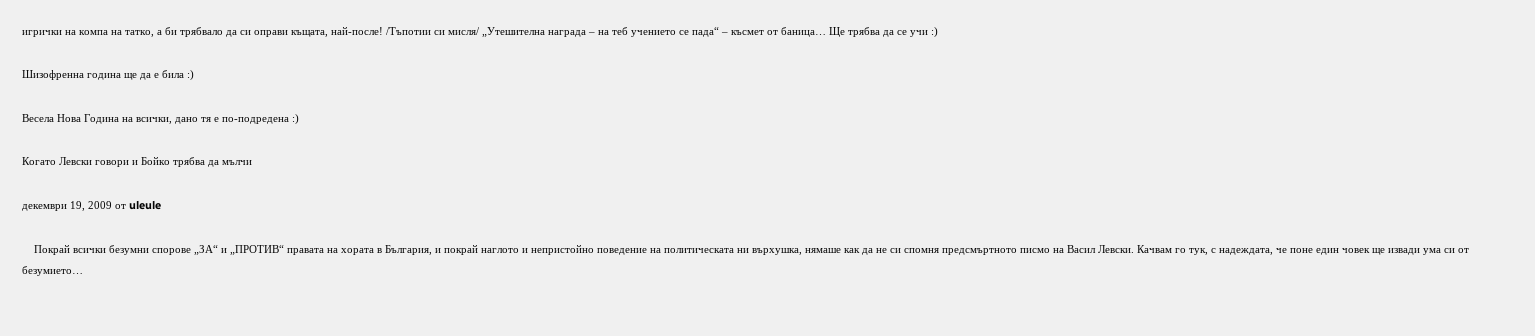игрички на компа на татко, а би трябвало да си оправи къщата, най-после! /Тъпотии си мисля/ „Утешителна награда – на теб учението се пада“ – късмет от баница… Ще трябва да се учи :)

Шизофренна година ще да е била :)

Весела Нова Година на всички, дано тя е по-подредена :)

Когато Левски говори и Бойко трябва да мълчи

декември 19, 2009 от uleule

    Покрай всички безумни спорове „ЗА“ и „ПРОТИВ“ правата на хората в България, и покрай наглото и непристойно поведение на политическата ни върхушка, нямаше как да не си спомня предсмъртното писмо на Васил Левски. Качвам го тук, с надеждата, че поне един човек ще извади ума си от безумието…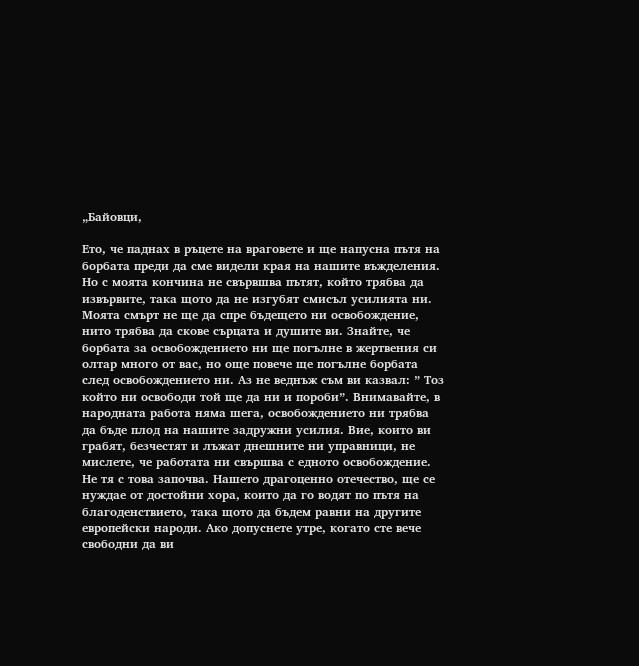„Байовци,

Ето, че паднах в ръцете на враговете и ще напусна пътя на борбата преди да сме видели края на нашите въжделения. Но с моята кончина не свървшва пътят, който трябва да извървите, така щото да не изгубят смисъл усилията ни. Моята смърт не ще да спре бъдещето ни освобождение, нито трябва да скове сърцата и душите ви. Знайте, че борбата за освобождението ни ще погълне в жертвения си олтар много от вас, но още повече ще погълне борбата след освобождението ни. Аз не веднъж съм ви казвал: ” Тоз който ни освободи той ще да ни и пороби”. Внимавайте, в народната работа няма шега, освобождението ни трябва да бъде плод на нашите задружни усилия. Вие, които ви грабят, безчестят и лъжат днешните ни управници, не мислете, че работата ни свършва с едното освобождение. Не тя с това започва. Нашето драгоценно отечество, ще се нуждае от достойни хора, които да го водят по пътя на благоденствието, така щото да бъдем равни на другите европейски народи. Ако допуснете утре, когато сте вече свободни да ви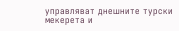управляват днешните турски мекерета и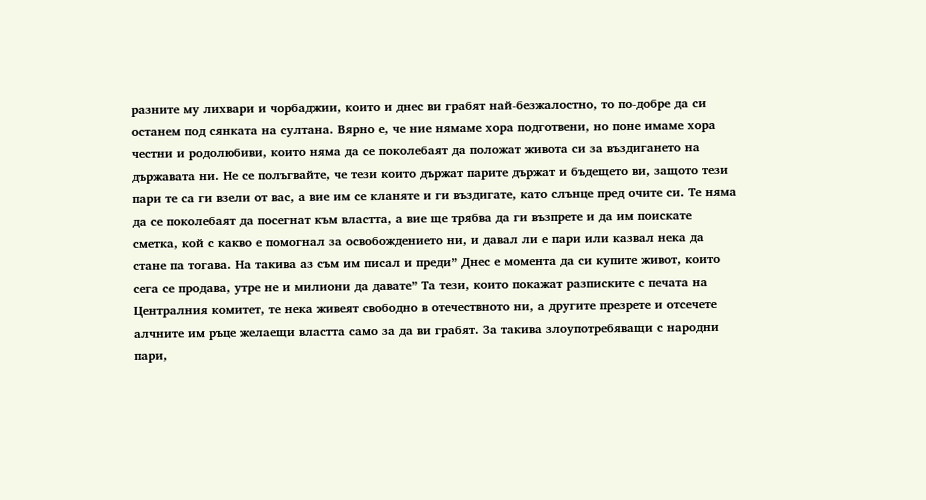разните му лихвари и чорбаджии, които и днес ви грабят най-безжалостно, то по-добре да си останем под сянката на султана. Вярно е, че ние нямаме хора подготвени, но поне имаме хора честни и родолюбиви, които няма да се поколебаят да положат живота си за въздигането на държавата ни. Не се полъгвайте, че тези които държат парите държат и бъдещето ви, защото тези пари те са ги взели от вас, а вие им се кланяте и ги въздигате, като слънце пред очите си. Те няма да се поколебаят да посегнат към властта, а вие ще трябва да ги възпрете и да им поискате сметка, кой с какво е помогнал за освобождението ни, и давал ли е пари или казвал нека да стане па тогава. На такива аз съм им писал и преди” Днес е момента да си купите живот, които сега се продава, утре не и милиони да давате” Та тези, които покажат разписките с печата на Централния комитет, те нека живеят свободно в отечествното ни, а другите презрете и отсечете алчните им ръце желаещи властта само за да ви грабят. За такива злоупотребяващи с народни пари,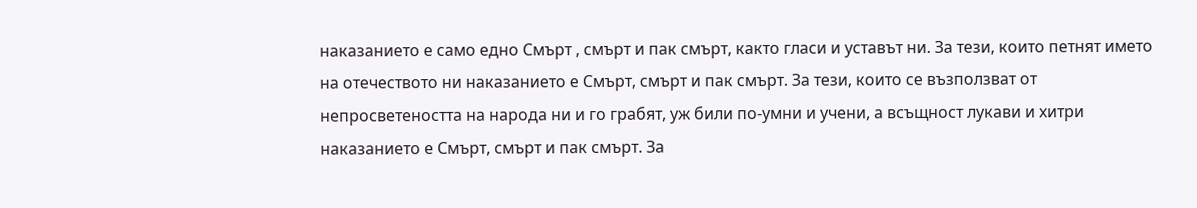наказанието е само едно Смърт , смърт и пак смърт, както гласи и уставът ни. За тези, които петнят името на отечеството ни наказанието е Смърт, смърт и пак смърт. За тези, които се възползват от непросветеността на народа ни и го грабят, уж били по-умни и учени, а всъщност лукави и хитри наказанието е Смърт, смърт и пак смърт. За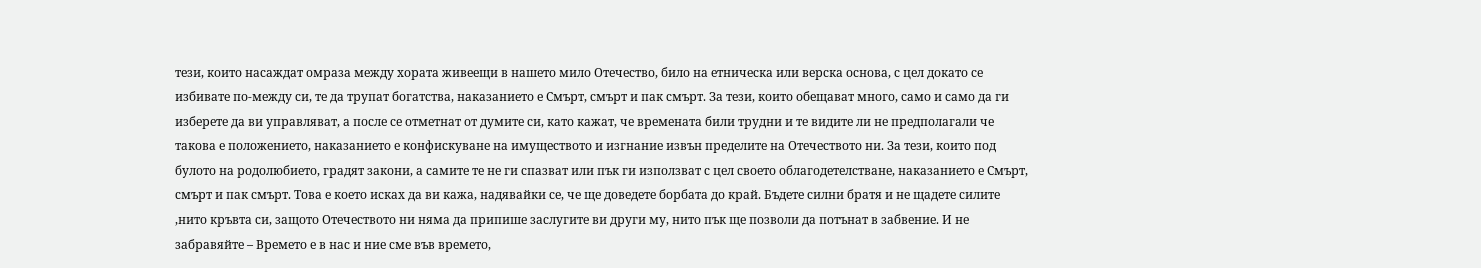тези, които насаждат омраза между хората живеещи в нашето мило Отечество, било на етническа или верска основа, с цел докато се избивате по-между си, те да трупат богатства, наказанието е Смърт, смърт и пак смърт. За тези, които обещават много, само и само да ги изберете да ви управляват, а после се отметнат от думите си, като кажат, че времената били трудни и те видите ли не предполагали че такова е положението, наказанието е конфискуване на имуществото и изгнание извън пределите на Отечеството ни. За тези, които под булото на родолюбието, градят закони, а самите те не ги спазват или пък ги използват с цел своето облагодетелстване, наказанието е Смърт, смърт и пак смърт. Това е което исках да ви кажа, надявайки се, че ще доведете борбата до край. Бъдете силни братя и не щадете силите ,нито кръвта си, защото Отечеството ни няма да припише заслугите ви други му, нито пък ще позволи да потънат в забвение. И не забравяйте – Времето е в нас и ние сме във времето,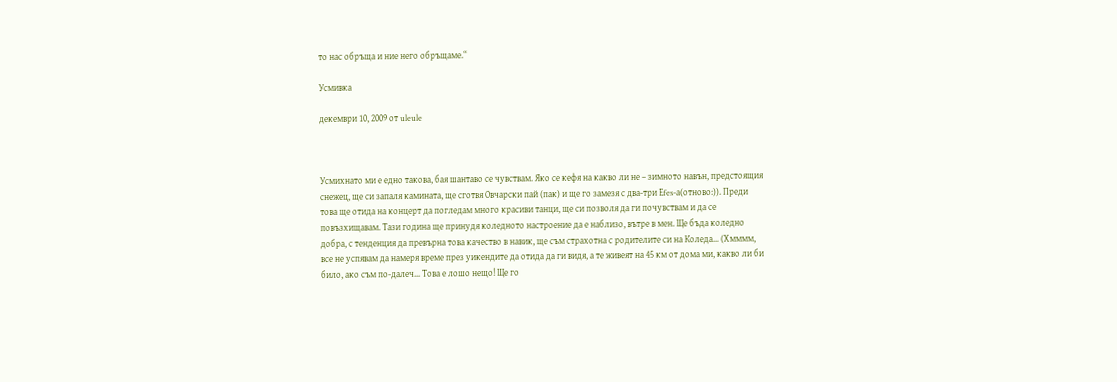то нас обръща и ние него обръщаме.“

Усмивка

декември 10, 2009 от uleule



Усмихнато ми е едно такова, бая шантаво се чувствам. Яко се кефя на какво ли не – зимното навън, предстоящия снежец, ще си запаля камината, ще сготвя Овчарски пай (пак) и ще го замезя с два-три Еfes-а(отново:)). Преди това ще отида на концерт да погледам много красиви танци, ще си позволя да ги почувствам и да се повъзхищавам. Тази година ще принудя коледното настроение да е наблизо, вътре в мен. Ще бъда коледно добра, с тенденция да превърна това качество в навик, ще съм страхотна с родителите си на Коледа… (Хмммм, все не успявам да намеря време през уикендите да отида да ги видя, а те живеят на 45 км от дома ми, какво ли би било, ако съм по-далеч… Това е лошо нещо! Ще го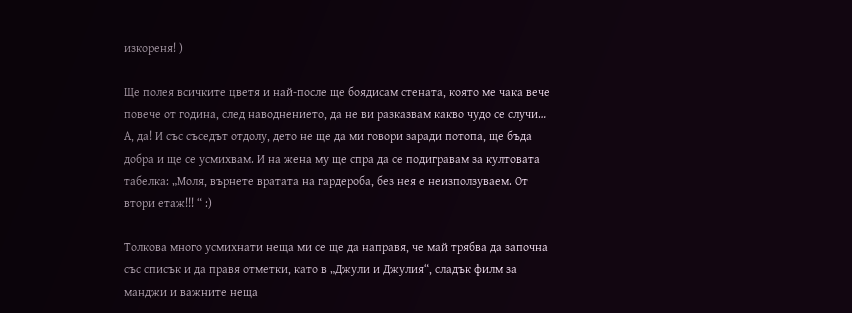изкореня! )

Ще полея всичките цветя и най-после ще боядисам стената, която ме чака вече повече от година, след наводнението, да не ви разказвам какво чудо се случи… А, да! И със съседът отдолу, дето не ще да ми говори заради потопа, ще бъда добра и ще се усмихвам. И на жена му ще спра да се подигравам за култовата табелка: „Моля, върнете вратата на гардероба, без нея е неизползуваем. От втори етаж!!! “ :)

Толкова много усмихнати неща ми се ще да направя, че май трябва да започна със списък и да правя отметки, като в „Джули и Джулия“, сладък филм за манджи и важните неща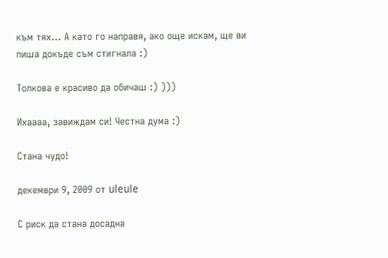към тях… А като го направя, ако още искам, ще ви пиша докъде съм стигнала :)

Толкова е красиво да обичаш :) )))

Ихаааа, завиждам си! Честна дума :)

Стана чудо!

декември 9, 2009 от uleule

С риск да стана досадна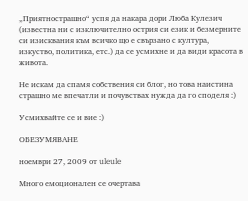„Приятнострашно“ успя да накара дори Люба Кулезич (известна ни с изключително острия си език и безмерните си изисквания към всичко що е свързано с култура, изкуство, политика, етс.) да се усмихне и да види красота в живота.

Не искам да спамя собствения си блог, но това наистина страшно ме впечатли и почувствах нужда да го споделя :)

Усмихвайте се и вие :)

ОБЕЗУМЯВАНЕ

ноември 27, 2009 от uleule

Много емоционален се очертава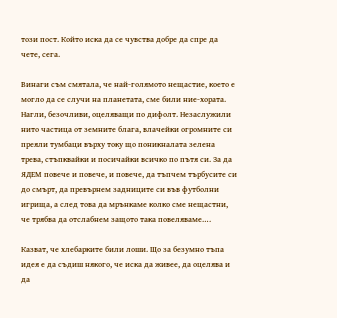този пост. Който иска да се чувства добре да спре да чете, сега.

Винаги съм смятала, че най-голямото нещастие, което е могло да се случи на планетата, сме били ние-хората. Нагли, безочливи, оцеляващи по дифолт. Незаслужили нито частица от земните блага, влачейки огромните си преяли тумбаци върху току що поникналата зелена трева, стъпквайки и посичайки всичко по пътя си. За да ЯДЕМ повече и повече, и повече, да тъпчем търбусите си до смърт, да превърнем задниците си във футболни игрища, а след това да мрънкаме колко сме нещастни, че трябва да отслабнем защото така повеляваме….

Казват, че хлебарките били лоши. Що за безумно тъпа идея е да съдиш някого, че иска да живее, да оцелява и да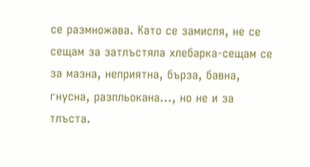се размножава. Като се замисля, не се сещам за затлъстяла хлебарка-сещам се за мазна, неприятна, бърза, бавна, гнусна, разпльокана…, но не и за тлъста.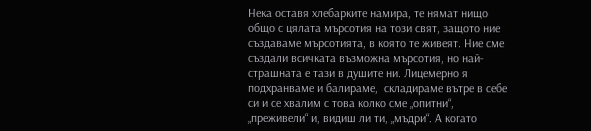Нека оставя хлебарките намира, те нямат нищо общо с цялата мърсотия на този свят, защото ние създаваме мърсотията, в която те живеят. Ние сме създали всичката възможна мърсотия, но най-страшната е тази в душите ни. Лицемерно я подхранваме и балираме,  складираме вътре в себе си и се хвалим с това колко сме „опитни“, „преживели“ и, видиш ли ти, „мъдри“. А когато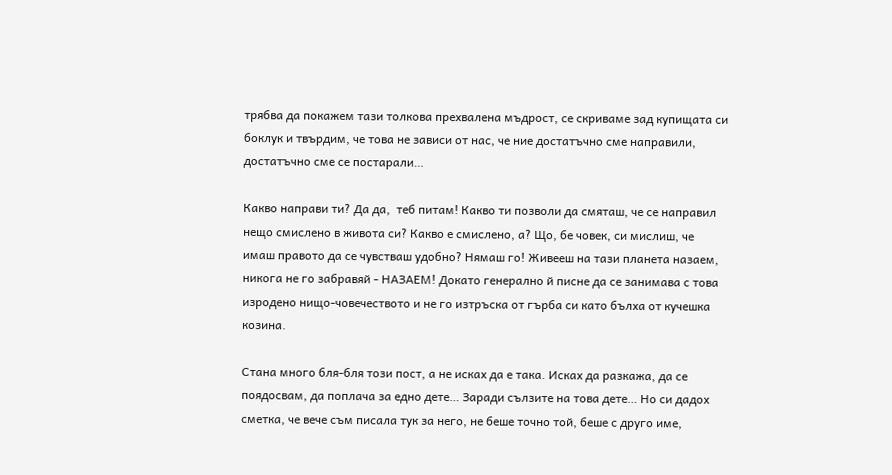трябва да покажем тази толкова прехвалена мъдрост, се скриваме зад купищата си боклук и твърдим, че това не зависи от нас, че ние достатъчно сме направили, достатъчно сме се постарали…

Какво направи ти? Да да,  теб питам! Какво ти позволи да смяташ, че се направил нещо смислено в живота си? Какво е смислено, а? Що, бе човек, си мислиш, че имаш правото да се чувстваш удобно? Нямаш го! Живееш на тази планета назаем, никога не го забравяй - НАЗАЕМ! Докато генерално й писне да се занимава с това изродено нищо-човечеството и не го изтръска от гърба си като бълха от кучешка козина.

Стана много бля-бля този пост, а не исках да е така. Исках да разкажа, да се поядосвам, да поплача за едно дете… Заради сълзите на това дете… Но си дадох сметка, че вече съм писала тук за него, не беше точно той, беше с друго име,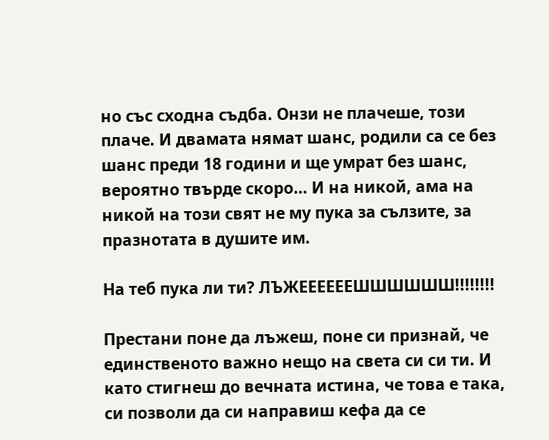но със сходна съдба. Онзи не плачеше, този плаче. И двамата нямат шанс, родили са се без шанс преди 18 години и ще умрат без шанс, вероятно твърде скоро… И на никой, ама на никой на този свят не му пука за сълзите, за празнотата в душите им.

На теб пука ли ти? ЛЪЖЕЕЕЕЕЕШШШШШШ!!!!!!!!

Престани поне да лъжеш, поне си признай, че единственото важно нещо на света си си ти. И като стигнеш до вечната истина, че това е така, си позволи да си направиш кефа да се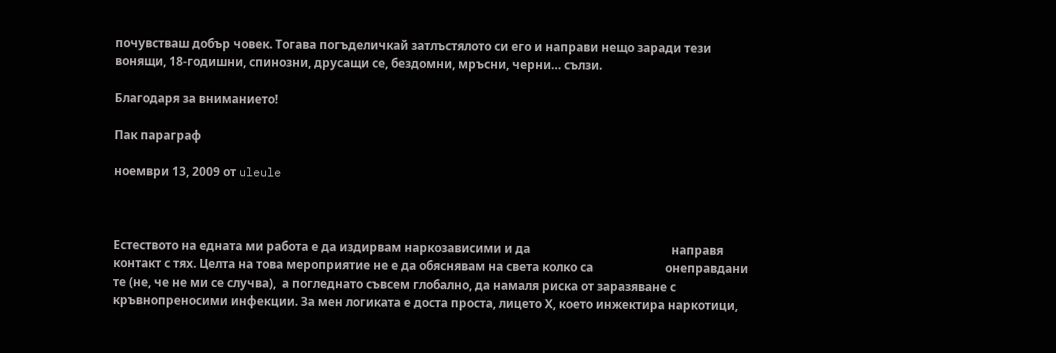почувстваш добър човек. Тогава погъделичкай затлъстялото си его и направи нещо заради тези вонящи, 18-годишни, спинозни, друсащи се, бездомни, мръсни, черни… сълзи.

Благодаря за вниманието!

Пак параграф

ноември 13, 2009 от uleule



Естеството на едната ми работа е да издирвам наркозависими и да                                               направя контакт с тях. Целта на това мероприятие не е да обяснявам на света колко са                        онеправдани те (не, че не ми се случва),  а погледнато съвсем глобално, да намаля риска от заразяване с кръвнопреносими инфекции. За мен логиката е доста проста, лицето Х, което инжектира наркотици,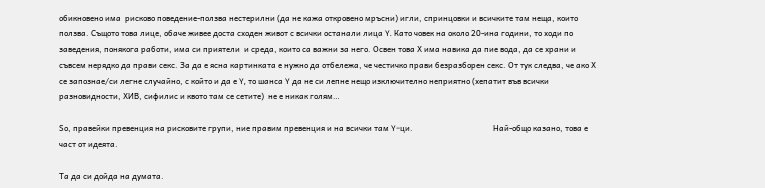обикновено има  рисково поведение-ползва нестерилни (да не кажа откровено мръсни) игли, спринцовки и всичките там неща, които ползва. Същото това лице, обаче живее доста сходен живот с всички останали лица Y. Като човек на около 20-ина години, то ходи по заведения, понякога работи, има си приятели  и среда, които са важни за него. Освен това Х има навика да пие вода, да се храни и съвсем нерядко да прави секс. За да е ясна картинката е нужно да отбележа, че честичко прави безразборен секс. От тук следва, че ако Х се запознае/си легне случайно, с който и да е Y, то шанса Y да не си лепне нещо изключително неприятно (хепатит във всички разновидности, ХИВ, сифилис и квото там се сетите)  не е никак голям…

Sо, правейки превенция на рисковите групи, ние правим превенция и на всички там Y-ци.                                        Най-общо казано, това е част от идеята.

Та да си дойда на думата.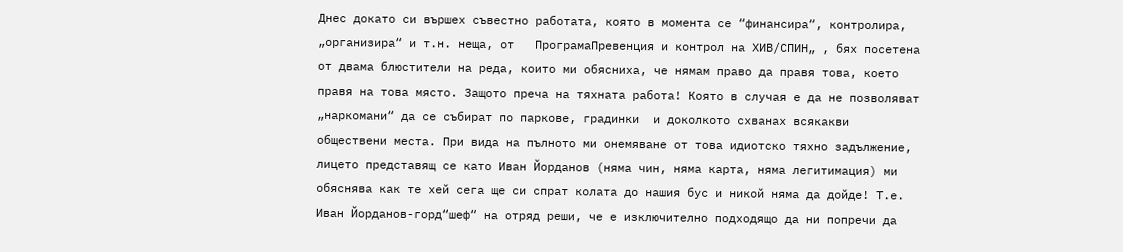Днес докато си вършех съвестно работата, която в момента се “финансира“, контролира, „организира“ и т.н. неща, от   ПрограмаПревенция и контрол на ХИВ/СПИН„ , бях посетена от двама блюстители на реда, които ми обясниха, че нямам право да правя това, което правя на това място. Защото преча на тяхната работа! Която в случая е да не позволяват „наркомани“ да се събират по паркове, градинки  и доколкото схванах всякакви обществени места. При вида на пълното ми онемяване от това идиотско тяхно задължение, лицето представящ се като Иван Йорданов (няма чин, няма карта, няма легитимация) ми обяснява как те хей сега ще си спрат колата до нашия бус и никой няма да дойде! Т.е. Иван Йорданов-горд“шеф“ на отряд реши, че е изключително подходящо да ни попречи да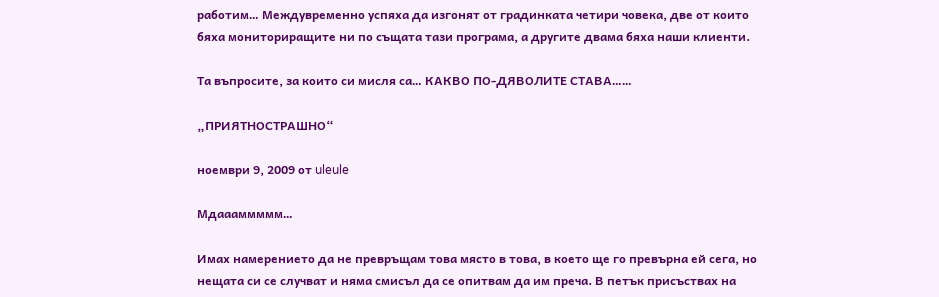работим… Междувременно успяха да изгонят от градинката четири човека, две от които бяха мониториращите ни по същата тази програма, а другите двама бяха наши клиенти.

Та въпросите, за които си мисля са… КАКВО ПО-ДЯВОЛИТЕ СТАВА……

„ПРИЯТНОСТРАШНО“

ноември 9, 2009 от uleule

Мдаааммммм…

Имах намерението да не превръщам това място в това, в което ще го превърна ей сега, но нещата си се случват и няма смисъл да се опитвам да им преча. В петък присъствах на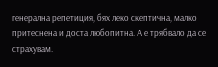генерална репетиция, бях леко скептична, малко притеснена и доста любопитна. А е трябвало да се страхувам.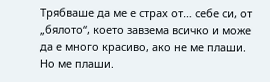Трябваше да ме е страх от… себе си, от „бялото“, което завзема всичко и може да е много красиво, ако не ме плаши. Но ме плаши.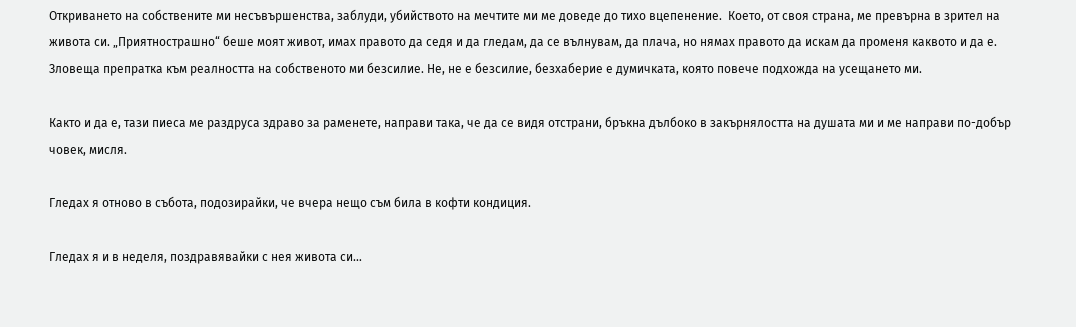Откриването на собствените ми несъвършенства, заблуди, убийството на мечтите ми ме доведе до тихо вцепенение.  Което, от своя страна, ме превърна в зрител на живота си. „Приятнострашно“ беше моят живот, имах правото да седя и да гледам, да се вълнувам, да плача, но нямах правото да искам да променя каквото и да е.  Зловеща препратка към реалността на собственото ми безсилие. Не, не е безсилие, безхаберие е думичката, която повече подхожда на усещането ми.

Както и да е, тази пиеса ме раздруса здраво за раменете, направи така, че да се видя отстрани, бръкна дълбоко в закърнялостта на душата ми и ме направи по-добър човек, мисля.

Гледах я отново в събота, подозирайки, че вчера нещо съм била в кофти кондиция.

Гледах я и в неделя, поздравявайки с нея живота си…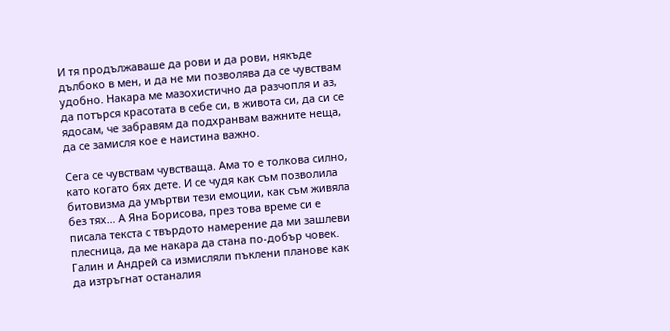И тя продължаваше да рови и да рови, някъде дълбоко в мен, и да не ми позволява да се чувствам удобно. Накара ме мазохистично да разчопля и аз, да потърся красотата в себе си, в живота си, да си се ядосам, че забравям да подхранвам важните неща, да се замисля кое е наистина важно.

Сега се чувствам чувстваща. Ама то е толкова силно, като когато бях дете. И се чудя как съм позволила битовизма да умъртви тези емоции, как съм живяла без тях… А Яна Борисова, през това време си е писала текста с твърдото намерение да ми зашлеви плесница, да ме накара да стана по-добър човек. Галин и Андрей са измисляли пъклени планове как да изтръгнат останалия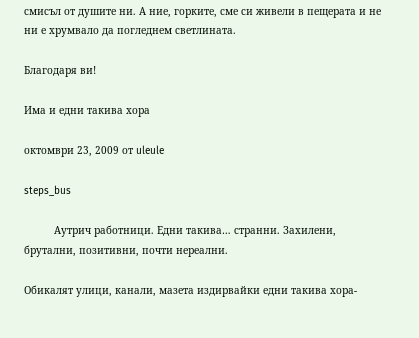смисъл от душите ни. А ние, горките, сме си живели в пещерата и не ни е хрумвало да погледнем светлината.

Благодаря ви!

Има и едни такива хора

октомври 23, 2009 от uleule

steps_bus

          Аутрич работници. Едни такива… странни. Захилени, брутални, позитивни, почти нереални.

Обикалят улици, канали, мазета издирвайки едни такива хора-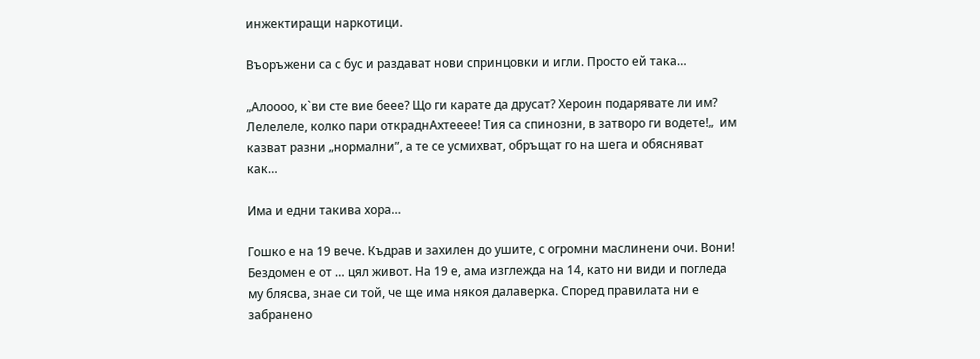инжектиращи наркотици.

Въоръжени са с бус и раздават нови спринцовки и игли. Просто ей така…

„Алоооо, к`ви сте вие беее? Що ги карате да друсат? Хероин подарявате ли им? Лелелеле, колко пари откраднАхтееее! Тия са спинозни, в затворо ги водете!„  им казват разни „нормални”, а те се усмихват, обръщат го на шега и обясняват как…

Има и едни такива хора…

Гошко е на 19 вече. Къдрав и захилен до ушите, с огромни маслинени очи. Вони! Бездомен е от … цял живот. На 19 е, ама изглежда на 14, като ни види и погледа му блясва, знае си той, че ще има някоя далаверка. Според правилата ни е забранено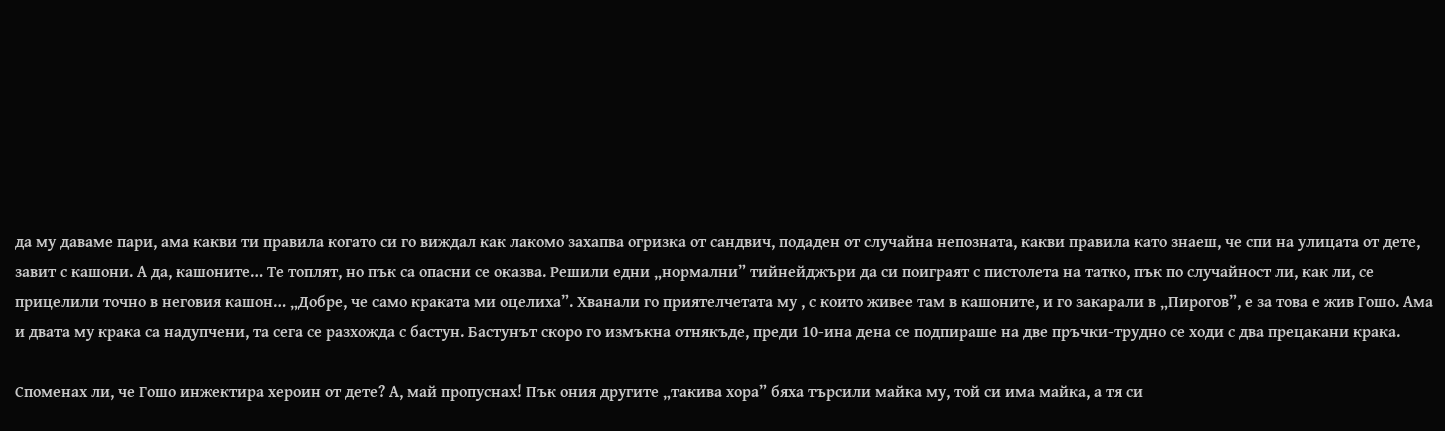да му даваме пари, ама какви ти правила когато си го виждал как лакомо захапва огризка от сандвич, подаден от случайна непозната, какви правила като знаеш, че спи на улицата от дете, завит с кашони. А да, кашоните… Те топлят, но пък са опасни се оказва. Решили едни „нормални” тийнейджъри да си поиграят с пистолета на татко, пък по случайност ли, как ли, се прицелили точно в неговия кашон… „Добре, че само краката ми оцелиха”. Хванали го приятелчетата му , с които живее там в кашоните, и го закарали в „Пирогов”, е за това е жив Гошо. Ама и двата му крака са надупчени, та сега се разхожда с бастун. Бастунът скоро го измъкна отнякъде, преди 10-ина дена се подпираше на две пръчки-трудно се ходи с два прецакани крака.

Споменах ли, че Гошо инжектира хероин от дете? А, май пропуснах! Пък ония другите „такива хора” бяха търсили майка му, той си има майка, а тя си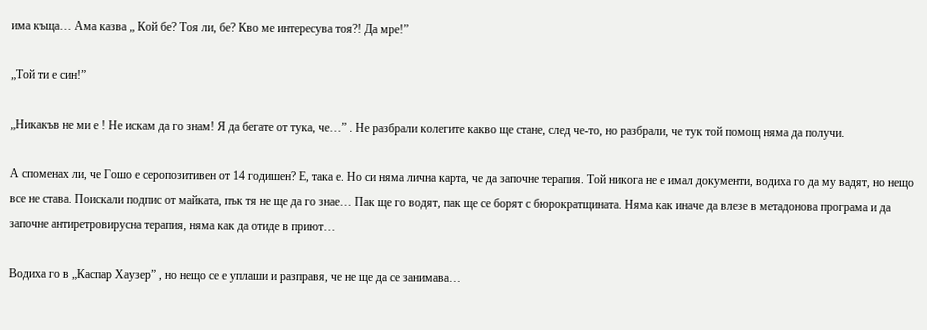има къща… Ама казва „ Кой бе? Тоя ли, бе? Кво ме интересува тоя?! Да мре!”

„Той ти е син!”

„Никакъв не ми е ! Не искам да го знам! Я да бегате от тука, че…” . Не разбрали колегите какво ще стане, след че-то, но разбрали, че тук той помощ няма да получи.

А споменах ли, че Гошо е серопозитивен от 14 годишен? Е, така е. Но си няма лична карта, че да започне терапия. Той никога не е имал документи, водиха го да му вадят, но нещо все не става. Поискали подпис от майката, пък тя не ще да го знае… Пак ще го водят, пак ще се борят с бюрократщината. Няма как иначе да влезе в метадонова програма и да започне антиретровирусна терапия, няма как да отиде в приют…

Водиха го в „Каспар Хаузер” , но нещо се е уплаши и разправя, че не ще да се занимава…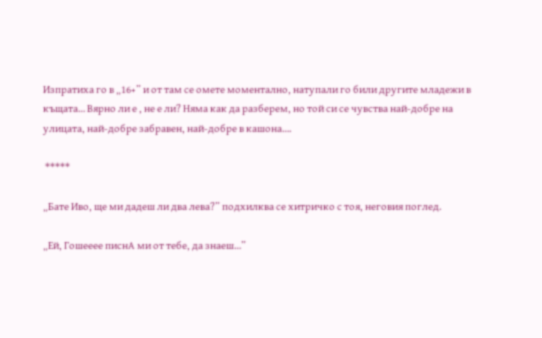Изпратиха го в „16+” и от там се омете моментално, натупали го били другите младежи в къщата… Вярно ли е , не е ли? Няма как да разберем, но той си се чувства най-добре на улицата, най-добре забравен, най-добре в кашона….

 *****

„Бате Иво, ще ми дадеш ли два лева?” подхилква се хитричко с тоя, неговия поглед.

„Ей, Гошееее писнА ми от тебе, да знаеш…”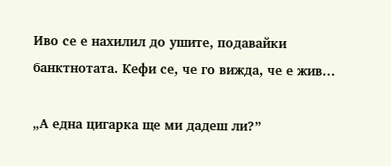Иво се е нахилил до ушите, подавайки банктнотата. Кефи се, че го вижда, че е жив…

„А една цигарка ще ми дадеш ли?”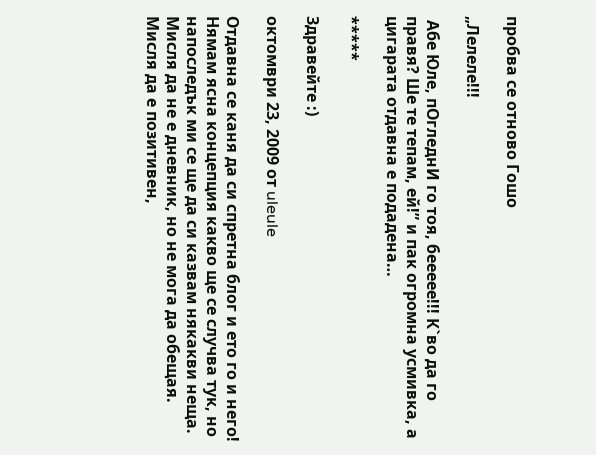пробва се отново Гошо

„Лелеле!!!

 Абе Юле, пОгледнИ го тоя, беееее!!! К`во да го правя? Ше те тепам, ей!” и пак огромна усмивка, а цигарата отдавна е подадена…

*****

Здравейте :)

октомври 23, 2009 от uleule

Отдавна се каня да си спретна блог и ето го и него!
Нямам ясна концепция какво ще се случва тук, но напоследък ми се ще да си казвам някакви неща. Мисля да не е дневник, но не мога да обещая.
Мисля да е позитивен,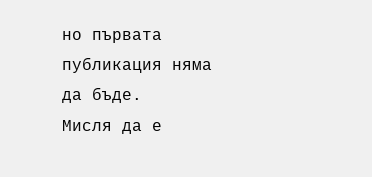но първата публикация няма да бъде.
Мисля да е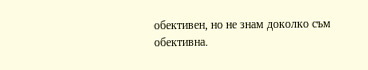обективен, но не знам доколко съм обективна.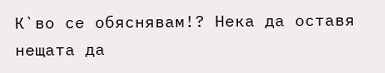К`во се обяснявам!? Нека да оставя нещата да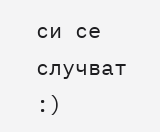си се случват :)